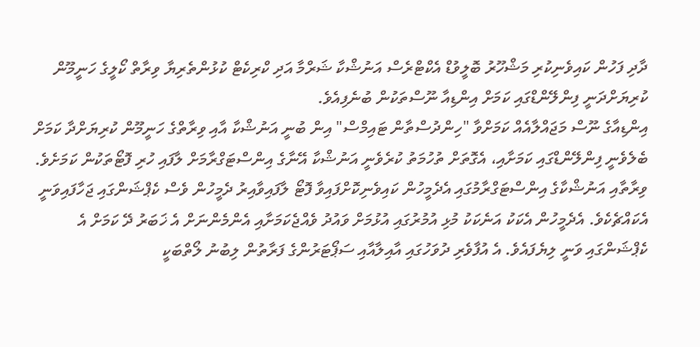ދާދި ފަހުން ކައިވެނިކުރި މަޝްހޫރު ބޮލީވުޑް އެކްޓްރެސް އަނުޝްކާ ޝަރްމާ އަދި ކްރިކެޓް ކުޅުންތެރިޔާ ވިރާތް ކޯލީގެ ހަނީމޫން ކުރިޔަށްދަނީ ފިންލޭންޑްގައި ކަމަށް އިންޑިއާ ނޫސްތަކުން ބުނެފިއެވެ.
އިންޑިއާގެ ނޫސް މަޖައްލާއެއް ކަމަށްވާ "ހިންދުސްތާން ޓައިމްސް" އިން ބުނީ އަނުޝްކާ އާއި ވިރާތްގެ ހަނީމޫން ކުރިޔަށްދާ ކަމަށް ބެލެވެނީ ފިންލޭންޑްގައި ކަމަށާއި، އެގޮތަށް ތުހުމަތު ކުރެވެނީ އަނުޝްކާ އޭނާގެ އިންސްޓަގްރާމަށް ލާފައި ހުރި ފޮޓޯތަކުން ކަމަށެވެ.
ވިރާތާއި އަނުޝްކާގެ އިންސްޓަގްރާމުގައި އެދެމީހުން ކައިވެނިކޮށްފައިވާ ފޮޓޯ ލާފައިވާއިރު ދެމީހުން ވެސް ކެޕްޝަންގައި ޖަހާފައިވަނީ އެކައްޗެކެވެ. އެދެމީހުން އެކަކު އަނެކަކު މުޅި އުމުރުގައި އުޅުމަށް ވައުދު ވެއްޖެކަމަށާއި އެންމެންނަށް އެ ޚަބަރު ދޭ ކަމަށް އެ ކެޕްޝަންގައި ވަނީ ލިޔެފައެވެ. އެ އުފާވެރި ދުވަހުގައި އާއިލާއާއި ސަޕޯޓަރުންގެ ފަރާތުން ލިބުނު ލޯތްބަކީ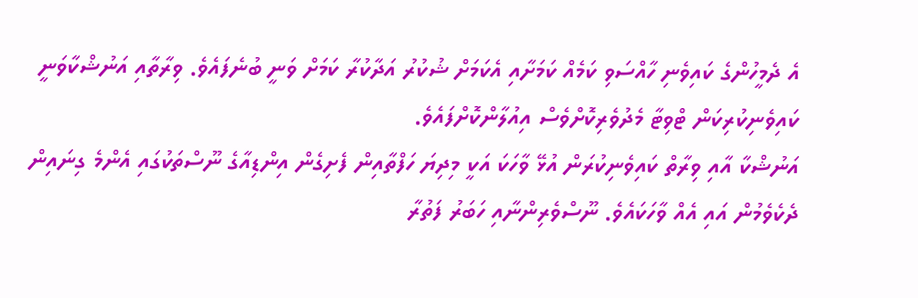އެ ދެމީހުންގެ ކައިވެނި ހާއްސަވި ކަމެއް ކަމަށާއި އެކަމަށް ޝުކުރު އަދާކުރާ ކަމަށް ވަނީ ބުނެފައެވެ. ވިރާތާއި އަނުޝްކާވަނީ ކައިވެނިކުރިކަން ޓްވިޓާ މެދުވެރިކޮށްވެސް އިއުލާންކޮށްފައެވެ.
އަނުޝްކާ އާއި ވިރާތް ކައިވެނިކުރަން އުޅޭ ވާހަކަ އަކީ މިދިޔަ ހަފްތާއިން ފެށިގެން އިންޑިއާގެ ނޫސްތަކުގައި އެންމެ ގިނައިން ދެކެވެމުން އައި އެއް ވާހަކައެވެ. ނޫސްވެރިންނާއި ހަބަރު ފަތުރާ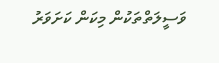ވަސީލަތްތަކުން މިކަން ކަށަވަރު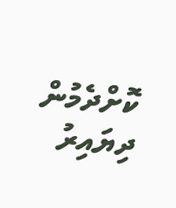ކޮށްދެމުން ދިޔައިރު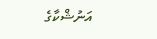އަނުޝްކާގެ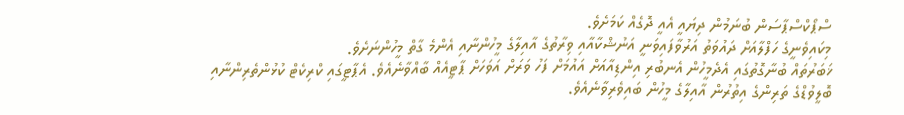ސްޕޯކްސްޕާސަން ބުނަމުން ދިޔައީ އެއީ ދޮގެއް ކަމަށެވެ.
މިކައިވެނީގެ ހަފްލާއަށް ދައުވަތު އަރުވާފައިވަނީ އަނުޝްކާއާއި ވިރާތުގެ އާއިލާގެ މީހުންނާއި އެންމެ ގާތް މީހުންނަށެވެ.
ޚަބަރުތައް ބުނާގޮތުގައި އެދެމީހުން އެނބުރި އިންޑިއާއަށް އައުމަށް ފަހު ވަރަށް އަވަހަށް ޕާޓީއެއް ބާއްވާނެއެވެ. އެޕާޓީގައި ކްރިކެޓް ކުޅުންތެރިންނާއި ބޮލީވުޑްގެ ތަރިންގެ އިތުރުން އާއިލާގެ މީހުން ބައިވެރިވާނެއެވެ.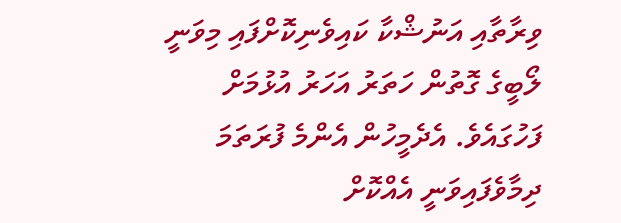ވިރާތާއި އަނުޝްކާ ކައިވެނިކޮށްފައި މިވަނީ ލޯބީގެ ގޮތުން ހަތަރު އަހަރު އުޅުމަށް ފަހުގައެވެ. އެދެމީހުން އެންމެ ފުރަތަމަ ދިމާވެފައިވަނީ އެއްކޮށް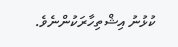ކުޅުނު އިޝްތިހާރަކުންނެވެ.